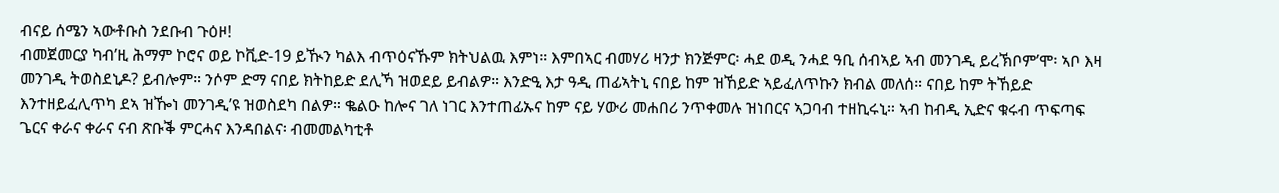ብናይ ሰሜን ኣውቶቡስ ንደቡብ ጉዕዞ!
ብመጀመርያ ካብ’ዚ ሕማም ኮሮና ወይ ኮቪድ-19 ይዂን ካልእ ብጥዕናኹም ክትህልዉ እምነ። እምበኣር ብመሃሪ ዛንታ ክንጅምር፡ ሓደ ወዲ ንሓደ ዓቢ ሰብኣይ ኣብ መንገዲ ይረኽቦም’ሞ፡ ኣቦ እዛ መንገዲ ትወስደኒዶ? ይብሎም። ንሶም ድማ ናበይ ክትከይድ ደሊኻ ዝወደይ ይብልዎ። እንድዒ እታ ዓዲ ጠፊኣትኒ ናበይ ከም ዝኸይድ ኣይፈለጥኩን ክብል መለሰ። ናበይ ከም ትኸይድ እንተዘይፈሊጥካ ደኣ ዝዀነ መንገዲ’ዩ ዝወስደካ በልዎ። ቈልዑ ከሎና ገለ ነገር እንተጠፊኡና ከም ናይ ሃውሪ መሐበሪ ንጥቀመሉ ዝነበርና ኣጋባብ ተዘኪሩኒ። ኣብ ከብዲ ኢድና ቁሩብ ጥፍጣፍ ጌርና ቀራና ቀራና ናብ ጽቡቕ ምርሓና እንዳበልና፡ ብመመልካቲቶ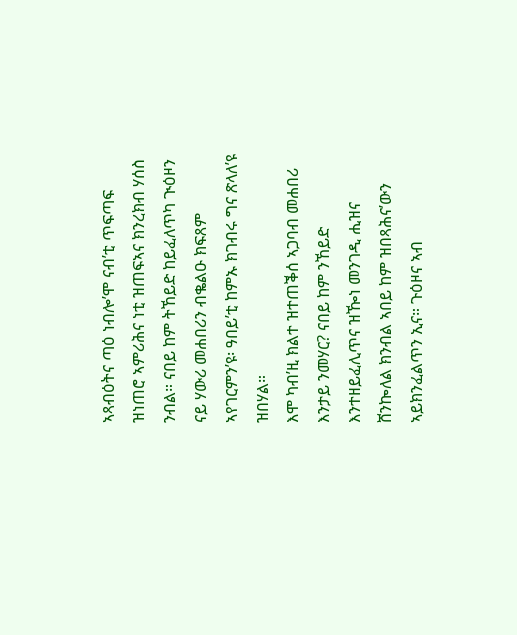ኣጻብዕትና ጣዕ ነብሎ’ሞ ናብ’ቲ ጥፍጣፍ ዝነጠሮ ኣምሪሕና ነቲ ዝጠፍኣና ክንረክብ ሃሰስ ንብል። ናበይ ከም ትኸይድ ከይፈለጥካ ጒዕዞን ናይ ሃውሪ መሐበሪን ብቈልዑ ክፍጸም ኣየገርምን’ዩ፡ ዓበይ’ቲ ከምኡ ክገብሩ ግና ጽላለ’ዩ ዝበሃል።
እሞ ካብ’ዚ ክልተ ዝተጠቕሰ ኣጋባብ መሐበሪ እንታይ ንመሃር? ናበይ ከም ንኸይድ እንተዘይፈሊጥና ዝዀነ መንገዲ ሒዝና ሸንኰለል ክንብል ኣበይ ከም ዝበጻሕና’ውን ኣይክንፈልጥን ኢና። ጉዕዞና ኣብ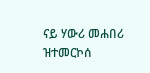ናይ ሃውሪ መሐበሪ ዝተመርኮሰ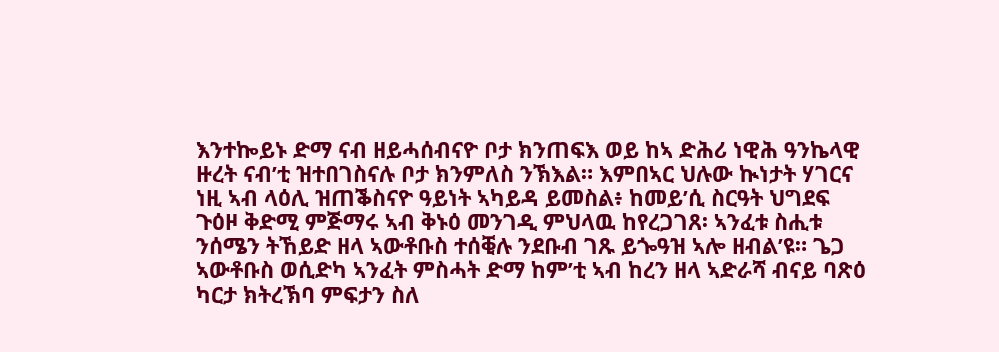እንተኰይኑ ድማ ናብ ዘይሓሰብናዮ ቦታ ክንጠፍእ ወይ ከኣ ድሕሪ ነዊሕ ዓንኬላዊ ዙረት ናብ’ቲ ዝተበገስናሉ ቦታ ክንምለስ ንኽእል። እምበኣር ህሉው ኲነታት ሃገርና ነዚ ኣብ ላዕሊ ዝጠቕስናዮ ዓይነት ኣካይዳ ይመስል፥ ከመይ’ሲ ስርዓት ህግደፍ ጉዕዞ ቅድሚ ምጅማሩ ኣብ ቅኑዕ መንገዲ ምህላዉ ከየረጋገጸ፡ ኣንፈቱ ስሒቱ ንሰሜን ትኸይድ ዘላ ኣውቶቡስ ተሰቒሉ ንደቡብ ገጹ ይጐዓዝ ኣሎ ዘብል’ዩ። ጌጋ ኣውቶቡስ ወሲድካ ኣንፈት ምስሓት ድማ ከም’ቲ ኣብ ከረን ዘላ ኣድራሻ ብናይ ባጽዕ ካርታ ክትረኽባ ምፍታን ስለ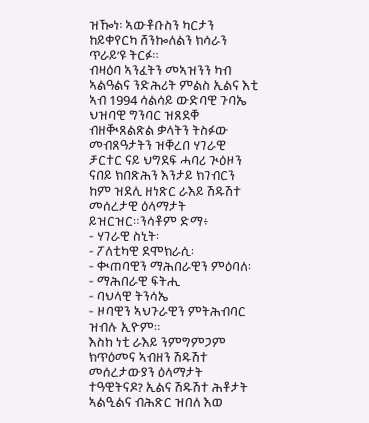ዝዀነ፡ ኣውቶቡስን ካርታን ከይቀየርካ ሸንኰለልን ክሳራን ጥራይ’ዩ ትርፉ።
ብዛዕባ ኣንፈትን መኣዝንን ካብ ኣልዓልና ንድሕሪት ምልስ ኢልና እቲ ኣብ 1994 ሳልሳይ ውድባዊ ጉባኤ ህዝባዊ ግንባር ዝጸደቐ ብዘቚጸልጽል ቃላትን ትስፉው መብጸዓታትን ዝቐረበ ሃገራዊ ቻርተር ናይ ህግደፍ ሓባሪ ጒዕዞን ናበይ ክበጽሕን እንታይ ክገብርን ከም ዝደሊ ዘነጽር ራእይ ሽዱሽተ መሰረታዊ ዕላማታት ይዝርዝር።ንሳቶም ድማ፥
- ሃገራዊ ስኒት፡
- ፖለቲካዊ ደሞክራሲ፡
- ቊጠባዊን ማሕበራዊን ምዕባለ፡
- ማሕበራዊ ፍትሒ
- ባህላዊ ትንሳኤ
- ዞባዊን ኣህጉራዊን ምትሕብባር ዝብሉ ኢዮም።
እስከ ነቲ ራእይ ንምግምጋም ክጥዕመና ኣብዘን ሽዱሽተ መሰረታውያን ዕላማታት ተዓዊትናዶ? ኢልና ሽዱሽተ ሕቶታት ኣልዒልና ብሕጽር ዝበለ እወ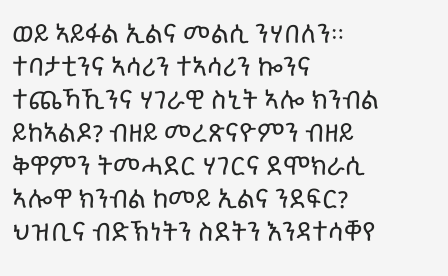ወይ ኣይፋል ኢልና መልሲ ንሃበለን። ተባታቲንና ኣሳሪን ተኣሳሪን ኰንና ተጨኻኺንና ሃገራዊ ስኒት ኣሎ ክንብል ይከኣልዶ? ብዘይ መረጽናዮምን ብዘይ ቅዋምን ትመሓደር ሃገርና ደሞክራሲ ኣሎዋ ክንብል ከመይ ኢልና ንደፍር? ህዝቢና ብድኽነትን ስደትን እንዳተሳቐየ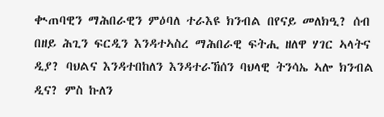ቊጠባዊን ማሕበራዊን ምዕባለ ተራእዩ ክንብል በየናይ መለክዒ? ሰብ በዘይ ሕጊን ፍርዲን እንዳተኣስረ ማሕበራዊ ፍትሒ ዘለዋ ሃገር ኣላትና ዲያ? ባህልና እንዳተበከለን እንዳተራኸሰን ባህላዊ ትንሳኤ ኣሎ ክንብል ዲና? ምስ ኩለን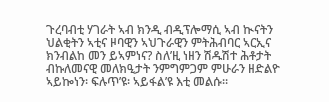ጉረባብቲ ሃገራት ኣብ ክንዲ ብዲፕሎማሲ ኣብ ኲናትን ህልቂትን ኣቲና ዞባዊን ኣህጉራዊን ምትሕብባር ኣርኢና ክንብልከ መን ይኣምነና? ስለ’ዚ ነዘን ሽዱሽተ ሕቶታት ብኩለመናዊ መለክዒታት ንምግምጋም ምሁራን ዘድልዮ ኣይኰነን፡ ፍሉጥ’ዩ፡ ኣይፋል’ዩ እቲ መልሱ።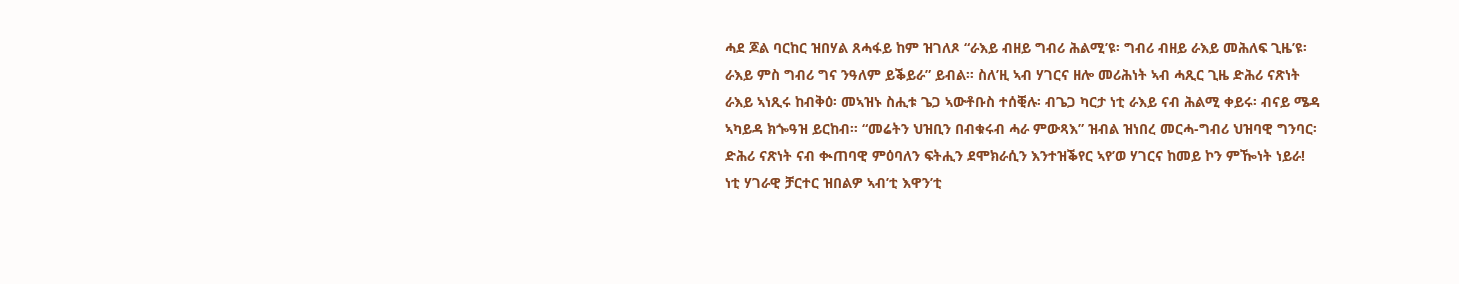ሓደ ጆል ባርከር ዝበሃል ጸሓፋይ ከም ዝገለጾ “ራእይ ብዘይ ግብሪ ሕልሚ’ዩ፡ ግብሪ ብዘይ ራእይ መሕለፍ ጊዜ’ዩ፡ ራእይ ምስ ግብሪ ግና ንዓለም ይቕይራ” ይብል። ስለ’ዚ ኣብ ሃገርና ዘሎ መሪሕነት ኣብ ሓጺር ጊዜ ድሕሪ ናጽነት ራእይ ኣነጺሩ ከብቅዕ፡ መኣዝኑ ስሒቱ ጌጋ ኣውቶቡስ ተሰቒሉ፡ ብጌጋ ካርታ ነቲ ራእይ ናብ ሕልሚ ቀይሩ፡ ብናይ ሜዳ ኣካይዳ ክጐዓዝ ይርከብ። “መሬትን ህዝቢን በብቁሩብ ሓራ ምውጻእ” ዝብል ዝነበረ መርሓ-ግብሪ ህዝባዊ ግንባር፡ ድሕሪ ናጽነት ናብ ቊጠባዊ ምዕባለን ፍትሒን ደሞክራሲን እንተዝቕየር ኣየ’ወ ሃገርና ከመይ ኮን ምዀነት ነይራ!
ነቲ ሃገራዊ ቻርተር ዝበልዎ ኣብ’ቲ እዋን’ቲ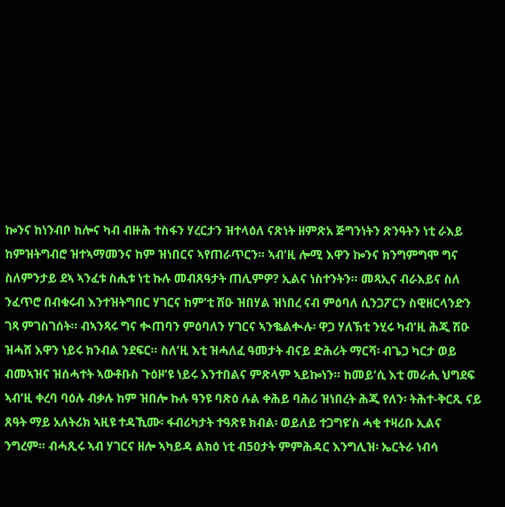ኰንና ከነንብቦ ከሎና ካብ ብዙሕ ተስፋን ሃረርታን ዝተላዕለ ናጽነት ዘምጽአ ጅግንነትን ጽንዓትን ነቲ ራእይ ከምዝትግብሮ ዝተኣማመንና ከም ዝነበርና ኣየጠራጥርን። ኣብ’ዚ ሎሚ እዋን ኰንና ክንግምግሞ ግና ስለምንታይ ደኣ ኣንፈቱ ስሒቱ ነቲ ኩሉ መብጸዓታት ጠሊምዎ? ኢልና ነስተንትን። መጻኢና ብራእይና ስለ ንፈጥሮ በብቁሩብ እንተዝትግበር ሃገርና ከም’ቲ ሽዑ ዝበሃል ዝነበረ ናብ ምዕባለ ሲንጋፖርን ስዊዘርላንድን ገጻ ምገስገሰት። ብኣንጻሩ ግና ቊጠባን ምዕባለን ሃገርና ኣንቈልቊሉ፡ ዋጋ ሃለኽቲ ንሂሩ ካብ’ዚ ሕጂ ሽዑ ዝሓሸ እዋን ነይሩ ክንብል ንደፍር። ስለ’ዚ እቲ ዝሓለፈ ዓመታት ብናይ ድሕሪት ማርሻ፡ ብጌጋ ካርታ ወይ ብመኣዝና ዝሰሓተት ኣውቶቡስ ጉዕዞ’ዩ ነይሩ እንተበልና ምጽላም ኣይኰነን። ከመይ’ሲ እቲ መራሒ ህግደፍ ኣብ’ዚ ቀረባ ባዕሉ ብቃሉ ከም ዝበሎ ኩሉ ዓንዩ ባጽዕ ሉል ቀሕይ ባሕሪ ዝነበረት ሕጂ የለን፡ ትሕተ-ቅርጺ ናይ ጸዓት ማይ አለትሪክ ኣዚዩ ተዳኺሙ፡ ፋብሪካታት ተዓጽዩ ክብል፡ ወይለይ ተጋግዩ’ስ ሓቂ ተዛሪቡ ኢልና ንግረም። ብሓጺሩ ኣብ ሃገርና ዘሎ ኣካይዳ ልክዕ ነቲ ብ50ታት ምምሕዳር እንግሊዝ፡ ኤርትራ ነብሳ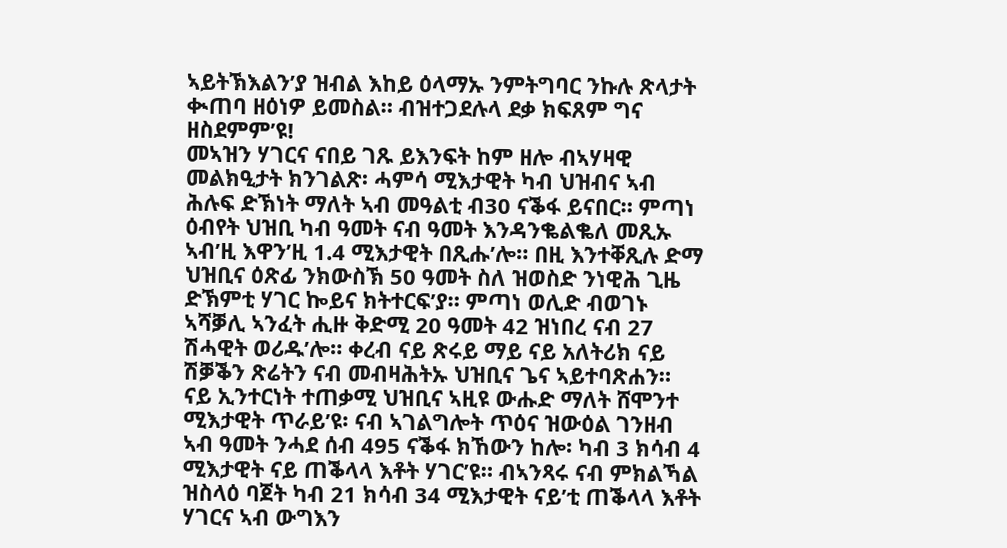ኣይትኽእልን’ያ ዝብል እከይ ዕላማኡ ንምትግባር ንኩሉ ጽላታት ቊጠባ ዘዕነዎ ይመስል። ብዝተጋደሉላ ደቃ ክፍጸም ግና ዘስደምም’ዩ!
መኣዝን ሃገርና ናበይ ገጹ ይእንፍት ከም ዘሎ ብኣሃዛዊ መልክዒታት ክንገልጽ፡ ሓምሳ ሚእታዊት ካብ ህዝብና ኣብ ሕሉፍ ድኽነት ማለት ኣብ መዓልቲ ብ30 ናቕፋ ይናበር። ምጣነ ዕብየት ህዝቢ ካብ ዓመት ናብ ዓመት እንዳንቈልቈለ መጺኡ ኣብ’ዚ እዋን’ዚ 1.4 ሚእታዊት በጺሑ’ሎ። በዚ እንተቐጺሉ ድማ ህዝቢና ዕጽፊ ንክውስኽ 50 ዓመት ስለ ዝወስድ ንነዊሕ ጊዜ ድኽምቲ ሃገር ኰይና ክትተርፍ’ያ። ምጣነ ወሊድ ብወገኑ ኣሻቓሊ ኣንፈት ሒዙ ቅድሚ 20 ዓመት 42 ዝነበረ ናብ 27 ሽሓዊት ወሪዱ’ሎ። ቀረብ ናይ ጽሩይ ማይ ናይ አለትሪክ ናይ ሽቓቕን ጽሬትን ናብ መብዛሕትኡ ህዝቢና ጌና ኣይተባጽሐን። ናይ ኢንተርነት ተጠቃሚ ህዝቢና ኣዚዩ ውሑድ ማለት ሸሞንተ ሚእታዊት ጥራይ’ዩ፡ ናብ ኣገልግሎት ጥዕና ዝውዕል ገንዘብ ኣብ ዓመት ንሓደ ሰብ 495 ናቕፋ ክኸውን ከሎ፡ ካብ 3 ክሳብ 4 ሚእታዊት ናይ ጠቕላላ እቶት ሃገር’ዩ። ብኣንጻሩ ናብ ምክልኻል ዝስላዕ ባጀት ካብ 21 ክሳብ 34 ሚእታዊት ናይ’ቲ ጠቕላላ እቶት ሃገርና ኣብ ውግእን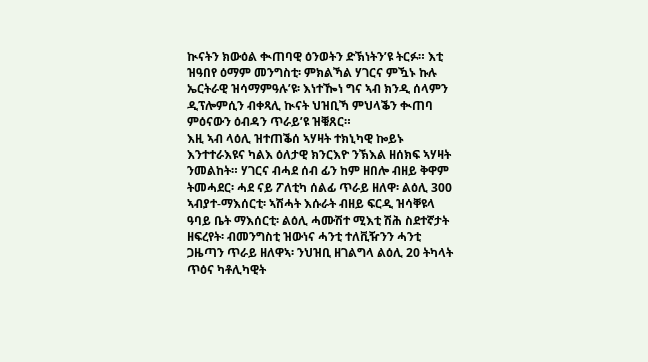ኲናትን ክውዕል ቊጠባዊ ዕንወትን ድኽነትን’ዩ ትርፉ። እቲ ዝዓበየ ዕማም መንግስቲ፡ ምክልኻል ሃገርና ምዃኑ ኩሉ ኤርትራዊ ዝሳማምዓሉ’ዩ፡ እነተዀነ ግና ኣብ ክንዲ ሰላምን ዲፕሎምሲን ብቀጻሊ ኲናት ህዝቢኻ ምህላቕን ቊጠባ ምዕናውን ዕብዳን ጥራይ’ዩ ዝቑጸር።
እዚ ኣብ ላዕሊ ዝተጠቕሰ ኣሃዛት ተክኒካዊ ኰይኑ እንተተራእዩና ካልእ ዕለታዊ ክንርእዮ ንኽእል ዘሰክፍ ኣሃዛት ንመልከት። ሃገርና ብሓደ ሰብ ፊን ከም ዘበሎ ብዘይ ቅዋም ትመሓደር፡ ሓደ ናይ ፖለቲካ ሰልፊ ጥራይ ዘለዋ፡ ልዕሊ 300 ኣብያተ-ማእሰርቲ፡ ኣሽሓት እሱራት ብዘይ ፍርዲ ዝሳቐዩላ ዓባይ ቤት ማእሰርቲ፡ ልዕሊ ሓሙሽተ ሚእቲ ሽሕ ስደተኛታት ዘፍረየት፡ ብመንግስቲ ዝውነና ሓንቲ ተለቪዥንን ሓንቲ ጋዜጣን ጥራይ ዘለዋኣ፡ ንህዝቢ ዘገልግላ ልዕሊ 20 ትካላት ጥዕና ካቶሊካዊት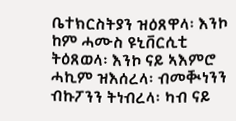ቤተክርስትያን ዝዕጸዋላ፡ እንኮ ከም ሓሙስ ዩኒቨርሲቲ ትዕጸወላ፡ እንኮ ናይ ኣእምሮ ሓኪም ዝእሰረላ፡ ብመቚነንን ብኩፖንን ትነብረላ፡ ካብ ናይ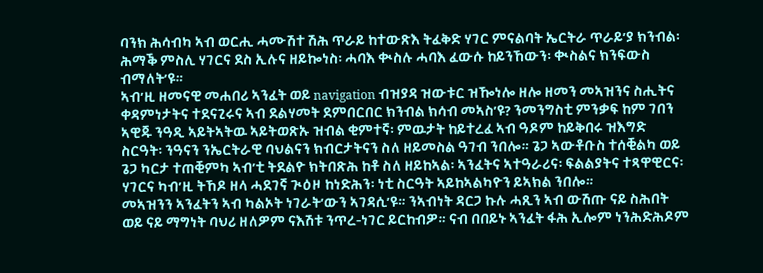ባንክ ሕሳብካ ኣብ ወርሒ ሓሙሽተ ሽሕ ጥራይ ከተውጽእ ትፈቅድ ሃገር ምናልባት ኤርትራ ጥራይ’ያ ክንብል፡ ሕማቕ ምስሊ ሃገርና ደስ ኢሉና ዘይኰነስ፡ ሓባእ ቊስሉ ሓባእ ፈውሱ ከይንኸውን፡ ቊስልና ክንፍውስ ብማለት’ዩ።
ኣብ’ዚ ዘመናዊ መሐበሪ ኣንፈት ወይ navigation ብዝያዳ ዝውቱር ዝዀነሎ ዘሎ ዘመን መኣዝንና ስሒትና ቀዳምነታትና ተደናጊሩና ኣብ ደልሃመት ደምበርበር ክንብል ክሳብ መኣስ’ዩ? ንመንግስቲ ምንቃፍ ከም ገበን ኣዊጁ ንዓዲ ኣይትኣትዉ ኣይትወጽኡ ዝብል ቂምተኛ፡ ምዉታት ከይተረፈ ኣብ ዓዶም ከይቅበሩ ዝእግድ ስርዓት፡ ንዓናን ንኤርትራዊ ባህልናን ክብርታትናን ስለ ዘይመስል ዓገብ ንበሎ። ጌጋ ኣውቶቡስ ተሰቒልካ ወይ ጌጋ ካርታ ተጠቒምካ ኣብ’ቲ ትደልዮ ክትበጽሕ ከቶ ስለ ዘይከኣል፡ ኣንፈትና ኣተዓራሪና፡ ፍልልያትና ተጻዋዊርና፡ ሃገርና ካብ’ዚ ትኸዶ ዘላ ሓደገኛ ጒዕዞ ከነድሕን፡ ነቲ ስርዓት ኣይከኣልካዮን ይኣክል ንበሎ።
መኣዝንን ኣንፈትን ኣብ ካልኦት ነገራት’ውን ኣገዳሲ’ዩ። ንኣብነት ዳርጋ ኩሉ ሓጺን ኣብ ውሽጡ ናይ ስሕበት ወይ ናይ ማግነት ባህሪ ዘለዎም ናእሽቱ ንጥረ-ነገር ይርከብዎ። ናብ በበይኑ ኣንፈት ፋሕ ኢሎም ነንሕድሕዶም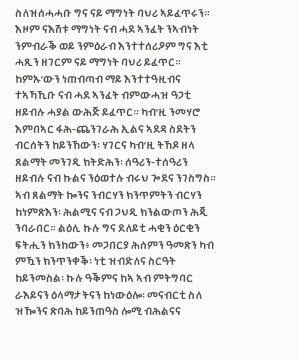ስለዝሰሓሓቡ ግና ናይ ማግነት ባህሪ ኣይፈጥሩን። እዞም ናእሽቱ ማግነት ናብ ሓደ ኣንፈት ንኣብነት ንምብራቕ ወይ ንምዕራብ እንተተሰሪዖም ግና እቲ ሓጺን ዘገርም ናይ ማግነት ባህሪ ይፈጥር። ከምኡ’ውን ነጠብጣብ ማይ እንተተዓዚብና ተኣኻኺቡ ናብ ሓደ ኣንፈት ብምውሓዝ ዓጋቲ ዘይብሉ ሓያል ውሕጅ ይፈጥር። ካብ’ዚ ንመሃሮ እምበኣር ፋሕ-ጨንገራሕ ኢልና ኣደዳ ስደትን ብርሰትን ከይንኸውን፡ ሃገርና ካብ’ዚ ትኸዶ ዘላ ጸልማት መንገዲ ክትድሕን፡ ሰዓሪን-ተሰዓሪን ዘይብሉ ናብ ኩልና ንዕወተሉ ብሩህ ጐደና ንገስግስ። ኣብ ጸልማት ኰንና ንብርሃን ክንጥምትን ብርሃን ከነምጽእን፡ ሕልሚና ናብ ጋህዲ ክንልውጦን ሕጂ ንባራበር። ልዕሊ ኩሉ ግና ደለይቲ ሓቂን ዕርቂን ፍትሒን ክንከውን፥ መጋበርያ ሕሰምን ዓመጽን ካብ ምዃን ክንጥንቀቕ፡ ነቲ ዝብድለና ስርዓት ከይንመስል፡ ኩሉ ዓቕምና ከኣ ኣብ ምትግባር ራእይናን ዕላማታትናን ከነውዕሎ፡ መናብርቲ ስለ ዝዀንና ጽባሕ ከይንጠዓስ ሎሚ ብሕልናና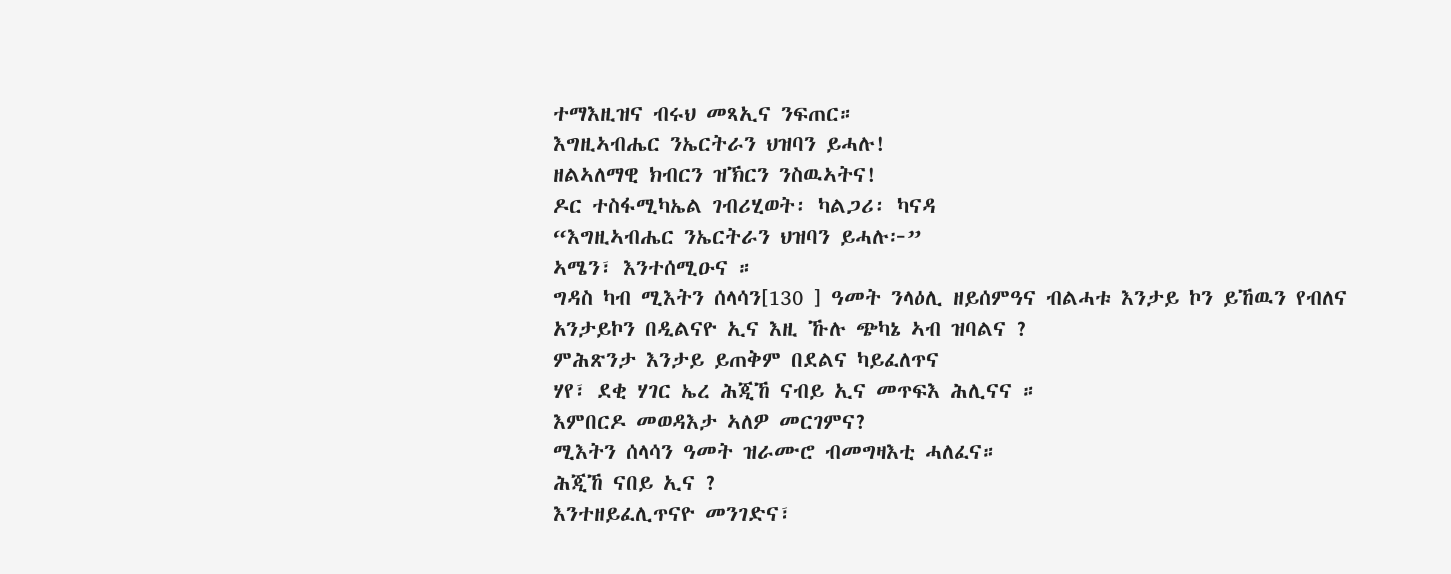ተማእዚዝና ብሩህ መጻኢና ንፍጠር።
እግዚኣብሔር ንኤርትራን ህዝባን ይሓሉ!
ዘልኣለማዊ ክብርን ዝኽርን ንስዉኣትና!
ዶር ተስፋሚካኤል ገብሪሂወት፡ ካልጋሪ፡ ካናዳ
“እግዚኣብሔር ንኤርትራን ህዝባን ይሓሉ፦”
ኣሜን፣ እንተሰሚዑና ።
ግዳስ ካብ ሚእትን ሰላሳን[130 ] ዓመት ንላዕሊ ዘይሰምዓና ብልሓቱ እንታይ ኮን ይኸዉን የብለና
አንታይኮን በዲልናዮ ኢና እዚ ኹሉ ጭካኔ ኣብ ዝባልና ?
ምሕጽንታ እንታይ ይጠቅም በደልና ካይፈለጥና
ሃየ፣ ደቂ ሃገር ኤረ ሕጂኸ ናብይ ኢና መጥፍእ ሕሊናና ።
እምበርዶ መወዳእታ ኣለዎ መርገምና?
ሚእትን ሰላሳን ዓመት ዝራሙሮ ብመግዛእቲ ሓለፈና።
ሕጂኸ ናበይ ኢና ?
እንተዘይፈሊጥናዮ መንገድና፣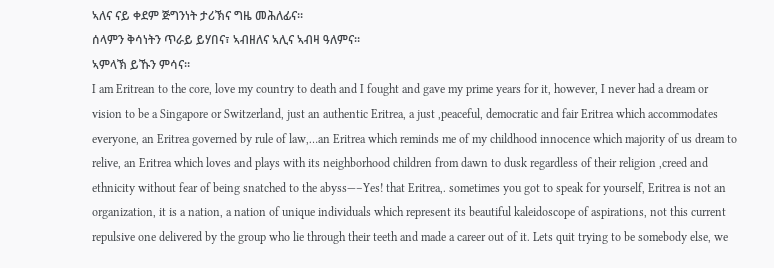ኣለና ናይ ቀደም ጅግንነት ታሪኽና ግዜ መሕለፊና።
ሰላምን ቅሳነትን ጥራይ ይሃበና፣ ኣብዘለና ኣሊና ኣብዛ ዓለምና።
ኣምላኽ ይኹን ምሳና።
I am Eritrean to the core, love my country to death and I fought and gave my prime years for it, however, I never had a dream or vision to be a Singapore or Switzerland, just an authentic Eritrea, a just ,peaceful, democratic and fair Eritrea which accommodates everyone, an Eritrea governed by rule of law,…an Eritrea which reminds me of my childhood innocence which majority of us dream to relive, an Eritrea which loves and plays with its neighborhood children from dawn to dusk regardless of their religion ,creed and ethnicity without fear of being snatched to the abyss—–Yes! that Eritrea,. sometimes you got to speak for yourself, Eritrea is not an organization, it is a nation, a nation of unique individuals which represent its beautiful kaleidoscope of aspirations, not this current repulsive one delivered by the group who lie through their teeth and made a career out of it. Lets quit trying to be somebody else, we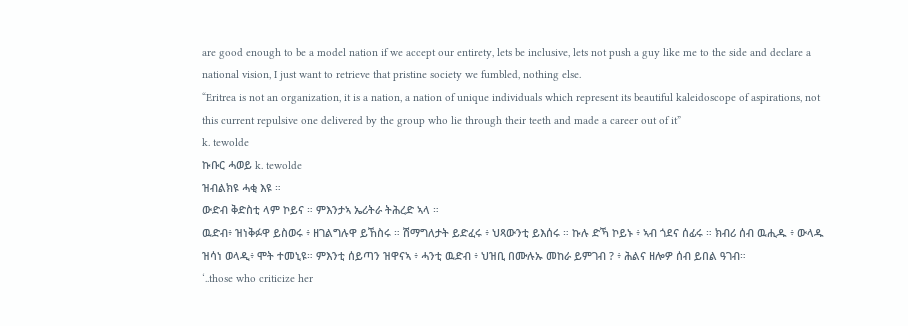are good enough to be a model nation if we accept our entirety, lets be inclusive, lets not push a guy like me to the side and declare a national vision, I just want to retrieve that pristine society we fumbled, nothing else.
“Eritrea is not an organization, it is a nation, a nation of unique individuals which represent its beautiful kaleidoscope of aspirations, not this current repulsive one delivered by the group who lie through their teeth and made a career out of it”
k. tewolde
ኩቡር ሓወይ k. tewolde
ዝብልክዩ ሓቂ እዩ ።
ውድብ ቅድስቲ ላም ኮይና ። ምእንታኣ ኤሪትራ ትሕረድ ኣላ ።
ዉድብ፥ ዝነቅፉዋ ይስወሩ ፥ ዘገልግሉዋ ይኸስሩ ። ሽማግለታት ይድፈሩ ፥ ህጻውንቲ ይእሰሩ ። ኩሉ ድኻ ኮይኑ ፥ ኣብ ጎደና ሰፊሩ ። ክብሪ ሰብ ዉሒዱ ፥ ውላዱ ዝሳነ ወላዲ፥ ሞት ተመኒዩ። ምእንቲ ሰይጣን ዝዋናኣ ፥ ሓንቲ ዉድብ ፥ ህዝቢ በሙሉኡ መከራ ይምገብ ? ፥ ሕልና ዘሎዎ ሰብ ይበል ዓገብ።
‘..those who criticize her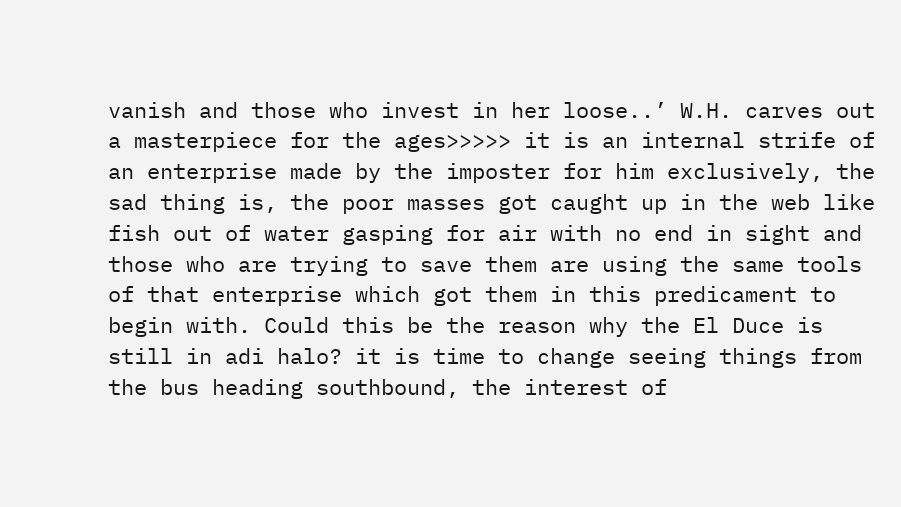vanish and those who invest in her loose..’ W.H. carves out a masterpiece for the ages>>>>> it is an internal strife of an enterprise made by the imposter for him exclusively, the sad thing is, the poor masses got caught up in the web like fish out of water gasping for air with no end in sight and those who are trying to save them are using the same tools of that enterprise which got them in this predicament to begin with. Could this be the reason why the El Duce is still in adi halo? it is time to change seeing things from the bus heading southbound, the interest of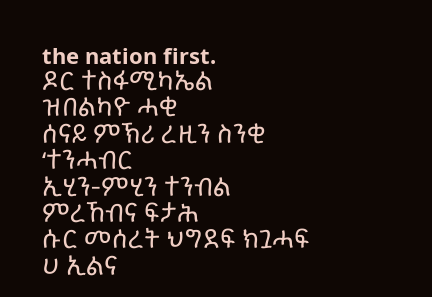the nation first.
ዶር ተስፋሚካኤል
ዝበልካዮ ሓቂ
ሰናይ ምኽሪ ረዚን ስንቂ
‘ተንሓብር
ኢሂን-ምሂን ተንብል
ምረኸብና ፍታሕ
ሱር መሰረት ህግደፍ ክጓሓፍ
ሀ ኢልና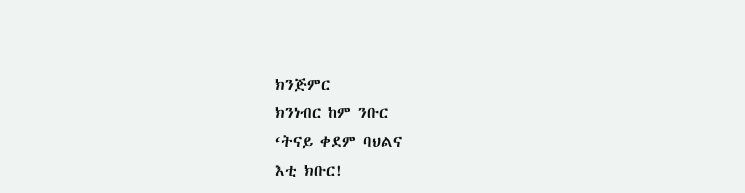ክንጅምር
ክንነብር ከም ንቡር
‘ትናይ ቀደም ባህልና
እቲ ክቡር!